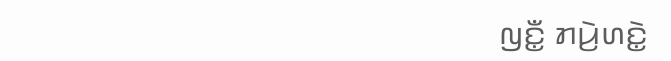ꤜꤢꤪ꤭ ꤊꤣꤧ꤬ꤛꤢꤧ꤭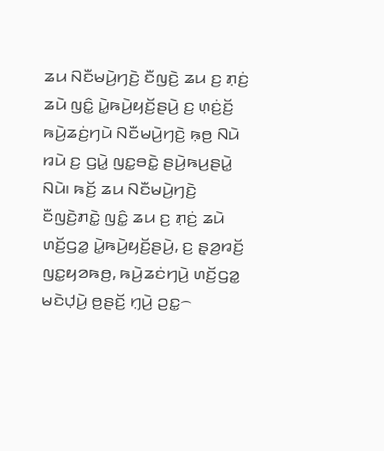ꤘꤣ ꤡꤢꤪꤗꤣꤧ꤬ꤚꤢꤧ꤬ ꤢꤪꤜꤢꤧ꤬ ꤘꤣ ꤢ꤬ ꤊ꤫ꤢꤦ꤬ ꤘꤣꤧ ꤜꤢꤨ꤭ ꤣꤧ꤭ꤒꤣꤧ꤬ꤟꤢꤩ꤬ꤔꤣꤧ꤬ ꤢ꤬ ꤛ꤫ꤢꤦ꤬ꤢꤩ꤬ ꤒꤣꤧ꤬ꤘꤢꤦ꤬ꤚꤣꤧ ꤡꤢꤪꤗꤣꤧ꤬ꤚꤢꤧ꤬ ꤒ꤫ꤥ꤬ ꤡꤣꤧ ꤙꤣꤧ ꤢ꤬ ꤞꤣꤧ꤭ ꤜꤢ꤭ꤋꤢꤧ꤭ ꤔꤣꤧ꤬ꤒꤣ꤬ꤔꤣꤧ꤭ ꤡꤣꤧ꤯ ꤒꤢꤩ꤬ ꤘꤣ ꤡꤢꤪꤗꤣꤧ꤬ꤚꤢꤧ꤬ ꤢꤪꤜꤢꤧ꤬ꤊꤢꤧ꤭ ꤜꤢꤨ꤭ ꤘꤣ ꤢ꤬ ꤊ꤫ꤢꤦ꤬ ꤘꤣꤧ ꤛꤢꤩ꤬ꤞꤤ꤭ ꤣꤧ꤭ꤒꤣꤧ꤬ꤟꤢꤩ꤬ꤔꤣꤧ꤬, ꤢ꤬ ꤔ꤫ꤤ꤬ꤙꤢꤩ꤬ ꤜꤢ꤭ꤟꤤꤒꤥ꤬, ꤒꤣꤧ꤬ꤘꤢꤦꤚꤣꤧ꤬ ꤛꤢꤩ꤬ꤞꤤ꤭ ꤗꤢꤧꤓ꤫ꤣꤧ꤬ ꤥ꤬ꤔꤢꤩ꤬ ꤚ꤫ꤣꤧ꤬ ꤑꤢ꤭꤮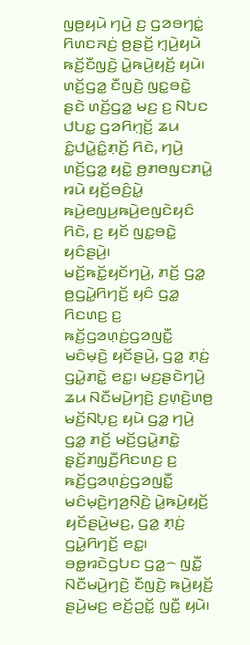ꤜꤥ꤬ꤟꤣꤧ ꤚꤣꤧ꤬ ꤢ꤬ ꤞꤤꤋꤚꤢꤦ꤭ ꤖꤛꤢꤏꤢꤦ꤬ ꤥ꤬ꤔꤢꤩ꤬ ꤚ꤫ꤣꤧ꤬ꤟꤣꤧ ꤒꤢꤩ꤬ꤢꤪꤜꤢꤧ꤬ ꤣꤧ꤭ꤒꤣꤧ꤬ꤟꤢꤩ꤬ ꤟꤣꤧ꤯ ꤛꤢꤩ꤬ꤞꤤ꤭ ꤢꤪꤜꤢꤧ꤬ ꤜꤢ꤭ꤋꤢꤧ꤭ ꤔꤢꤧ ꤛꤢꤩ꤬ꤞꤤ꤭ ꤗꤢ꤬ ꤢ꤬ ꤡꤝꤢ ꤓꤝꤢ꤭ ꤞꤤꤖꤚ꤫ꤢꤩ꤬ ꤘꤣ ꤢꤨ꤭ꤓꤣꤧ꤭ꤢꤨ꤭ꤊ꤫ꤢꤩ꤬ ꤖꤢꤧ, ꤚꤣꤧ꤬ ꤛꤢꤩ꤬ꤞꤤ꤭ ꤟꤢꤧ꤭ ꤥ꤬ꤊꤥꤜꤢꤊꤣꤧ꤭ ꤙꤣꤧ ꤟꤢꤩ꤬ꤋꤢꤨ꤬ꤣꤧ꤭ ꤒꤣꤧ꤬ꤕꤜꤣ꤬ꤒꤣꤧ꤬ꤕꤜꤢꤧꤟꤢꤨ ꤖꤢꤧ, ꤢ꤬ ꤟꤢꤩ ꤜꤢ꤭ꤋꤢꤧ꤭ ꤟꤢꤨꤔꤣꤧ꤬꤯
ꤗꤢꤩ꤬ꤒꤢꤩ꤭ꤟꤢꤩꤚꤣꤧ꤬, ꤊꤢꤩ꤬ ꤞꤤ꤭ ꤥ꤬ꤞꤣꤧ꤭ꤖꤚꤢꤩ꤬ ꤟꤢꤨ ꤞꤤ꤭ ꤖꤢꤛꤢ꤬ ꤢ꤬ ꤒꤢꤩ꤬ꤞꤤꤛ꤫ꤢꤦ꤬ꤞꤤꤜꤢꤪ꤭ ꤗꤢꤨꤗ꤫ꤢꤧ꤬ ꤟꤢꤩꤔꤣꤧ꤬, ꤞꤤ꤭ ꤊ꤫ꤢꤦ꤬ ꤞꤣꤧ꤭ꤊꤢꤧ꤭ ꤕꤢ꤭꤯ ꤗꤢ꤬ꤔꤢꤧꤚꤣꤧ꤬ ꤘꤣ ꤡꤢꤪꤗꤣꤧ꤬ꤚꤢꤧ꤬ ꤢ꤬ꤛ꤫ꤢꤧ꤬ꤛꤥ꤬ ꤗꤢꤩ꤬ꤡꤝ꤫ꤢ꤬ ꤟꤣꤧ ꤞꤤ꤭ ꤚꤣꤧ꤬ ꤞꤤ꤭ ꤊꤢꤩ꤬ ꤗꤢꤩ꤬ꤞꤣꤧ꤭ꤊꤢꤧ꤭ ꤔ꤫ꤢꤩ꤬ꤊꤜ꤫ꤢꤪ꤬ꤖꤢꤛꤢ꤬ ꤢ꤬ ꤒꤢꤩ꤬ꤞꤤꤛ꤫ꤢꤦ꤬ꤞꤤꤜꤢꤪ꤭ ꤗꤢꤨꤗ꤫ꤢꤧ꤬ꤚꤤ꤬ꤡ꤫ꤢꤧ꤬ ꤣꤧ꤭ꤒꤣꤧ꤬ꤟꤢꤩ꤬ ꤟꤢꤩꤔꤣꤧ꤬ꤗꤢ꤬, ꤞꤤ꤭ ꤊ꤫ꤢꤦ꤬ ꤞꤣꤧ꤭ꤖꤚꤢꤩ꤬ ꤕꤢ꤭꤯
ꤋꤥ꤭ꤙꤢꤧꤞꤝꤢ ꤞꤤ꤭꤮ ꤜꤢꤪ꤭ ꤡꤢꤪꤗꤣꤧ꤬ꤚꤢꤧ꤬ ꤢꤪꤜꤢꤧ꤬ ꤒꤣꤧ꤬ꤟꤢꤩ꤬ ꤔꤣꤧ꤬ꤗꤢ꤬ ꤕꤢꤩ꤬ꤑꤢꤩ꤭ ꤜꤢꤪ꤭ ꤟꤣꤧ꤯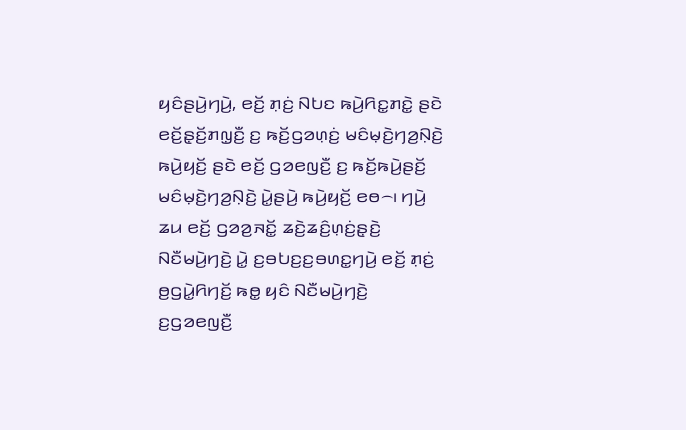ꤟꤢꤨꤔꤣꤧ꤬ꤚꤣꤧ꤬, ꤕꤢꤩ꤬ ꤊ꤫ꤢꤦ꤬ ꤡꤝꤢ ꤒꤣꤧ꤬ꤖꤢ꤭ꤊꤢꤧ꤭ ꤔꤢꤧ ꤕꤢꤩ꤬ꤔ꤫ꤢꤩ꤬ꤊꤜ꤫ꤢꤪ꤬ ꤢ꤬ ꤒꤢꤩ꤬ꤞꤤꤛ꤫ꤢꤦ꤬ ꤗꤢꤨꤗ꤫ꤢꤧ꤬ꤚꤤ꤬ꤡ꤫ꤢꤧ꤬ ꤒꤣꤧ꤬ꤟꤢꤩ꤬ ꤔꤢꤧ ꤕꤢꤩ꤬ ꤞꤤꤕꤜꤢꤪ꤬ ꤢ꤬ ꤒꤢꤩ꤬ꤒꤣꤧ꤬ꤔꤢꤩ꤬ ꤗꤢꤨꤗ꤫ꤢꤧ꤬ꤚꤤ꤬ꤡ꤫ꤢꤧ꤬ ꤣꤧ꤭ꤔꤣꤧ꤬ ꤒꤣꤧ꤬ꤟꤢꤩ꤬ ꤕꤥ꤮꤯ ꤚꤣꤧ꤬ ꤘꤣ ꤕꤢꤩ꤬ ꤞꤤꤤ꤬ꤏꤢꤩ꤭ ꤘꤢꤧ꤬ꤘꤢꤨ꤬ꤛ꤫ꤢꤦ꤬ꤔ꤫ꤢꤧ꤬ ꤡꤢꤪꤗꤣꤧ꤬ꤚꤢꤧ꤬ ꤣꤧ꤭ ꤢ꤬ꤋꤝꤢ꤬ꤢ꤬ꤋꤛꤢ꤭ꤚꤣꤧ꤬ ꤕꤢꤩ꤬ ꤊ꤫ꤢꤦ꤬ ꤥ꤬ꤞꤣꤧ꤭ꤖꤚꤢꤩ꤬ ꤒꤥ꤭ ꤟꤢꤨ ꤡꤢꤪꤗꤣꤧ꤬ꤚꤢꤧ꤬ ꤢ꤬ꤞꤤꤕꤜꤢꤪ꤬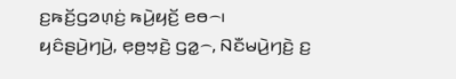ꤢ꤬ꤒꤢꤩ꤬ꤞꤤꤛ꤫ꤢꤦ꤬ ꤒꤣꤧ꤬ꤟꤢꤩ꤬ ꤕꤥ꤮꤯
ꤟꤢꤨꤔꤣꤧ꤬ꤚꤣꤧ꤬, ꤕ꤫ꤥ꤬ꤠ꤫ꤢꤧ꤬ ꤞꤤ꤭꤮, ꤡꤢꤪꤗꤣꤧ꤬ꤚꤢꤧ꤬ ꤢ꤬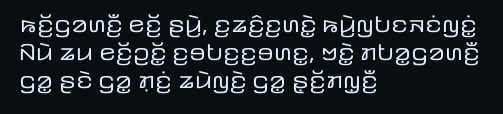ꤒꤢꤩ꤬ꤞꤤꤛꤢꤪ꤬ ꤕꤢꤩ꤬ ꤔꤣꤧ꤬, ꤢ꤬ꤘꤢꤨ꤬ꤢ꤬ꤛꤢꤧ꤭ ꤒꤣꤧ꤬ꤜꤝꤢꤏꤢꤦꤜꤢꤦ꤭ ꤡꤣꤧ ꤘꤣ ꤕꤢꤩ꤬ꤑꤢꤩ꤭ ꤢ꤬ꤋꤝꤢ꤬ꤢ꤬ꤋꤛꤢ꤭, ꤠꤢꤧ꤭ ꤊꤝꤤ꤭ꤞꤤꤛꤢꤪ꤬ ꤞꤤ꤭ ꤔꤢꤧ ꤞꤤ꤭ ꤊ꤫ꤢꤦ꤬ ꤘꤣꤧꤜꤢꤧ꤬ ꤞꤤ꤭ ꤔ꤫ꤢꤩ꤬ꤊꤜ꤫ꤢꤪ꤬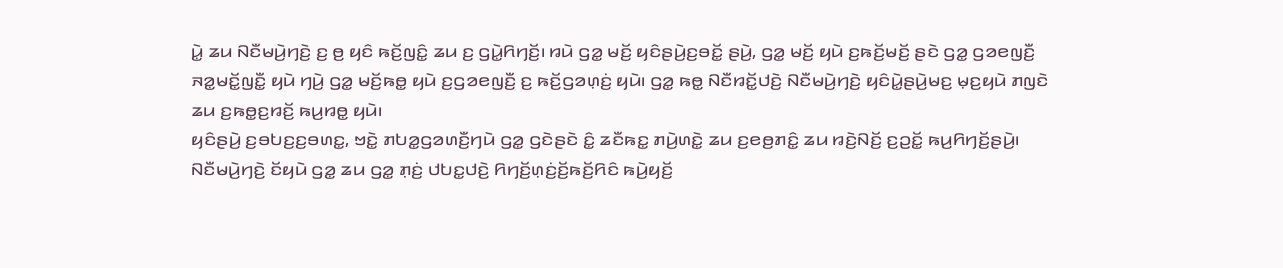ꤣꤧ꤭ ꤘꤣ ꤡꤢꤪꤗꤣꤧ꤬ꤚꤢꤧ꤬ ꤢ꤬ ꤥ꤬ ꤟꤢꤨ ꤒꤢꤩ꤬ꤜꤢꤨ꤭ ꤘꤣ ꤢ꤬ ꤞꤣꤧ꤭ꤖꤚꤢꤩ꤬꤯ ꤙꤣꤧ ꤞꤤ꤭ ꤗꤢꤩ꤬ ꤟꤢꤨꤔꤣꤧ꤬ꤢ꤬ꤋꤢꤩ꤭ ꤔꤣꤧ꤬, ꤞꤤ꤭ ꤗꤢꤩ꤬ ꤟꤣꤧ ꤢ꤬ꤒꤢꤩ꤬ꤗꤢꤩ꤬ ꤔꤢꤧ ꤞꤤ꤭ ꤞꤤꤕꤜꤢꤪ꤬ ꤏꤤ꤭ꤗꤢꤩ꤭ꤜꤢꤪ꤭ ꤟꤣꤧ ꤚꤣꤧ꤬ ꤞꤤ꤭ ꤗꤢꤩ꤬ꤒꤥ꤭ ꤟꤣꤧ ꤢ꤬ꤞꤤꤕꤜꤢꤪ꤬ ꤢ꤬ ꤒꤢꤩ꤬ꤞꤤꤛ꤫ꤢꤦ꤬ ꤟꤣꤧ꤯ ꤞꤤ꤭ ꤒꤥ꤭ ꤡꤢꤪꤙꤢꤩ꤭ꤓꤢꤧ꤬ ꤡꤢꤪꤗꤣꤧ꤬ꤚꤢꤧ꤬ ꤟꤢꤨꤣꤧ꤭ꤔꤣꤧ꤬ꤗꤢ꤬ ꤗ꤫ꤢ꤬ꤟꤣꤧ ꤊꤜꤢꤧ ꤘꤣ ꤢ꤬ꤒꤥ꤭ꤢ꤬ꤙꤢꤩ꤬ ꤒꤣ꤬ꤙꤥ꤭ ꤟꤣꤧ꤯
ꤟꤢꤨꤔꤣꤧ꤬ ꤢ꤬ꤋꤝꤢ꤬ꤢ꤬ꤋꤛꤢ꤭, ꤠꤢꤧ꤭ ꤊꤝꤤ꤭ꤞꤤꤛꤢꤪ꤬ꤚꤣꤧ ꤞꤤ꤭ ꤞꤢꤧꤔꤢꤧ ꤢꤨ꤭ ꤘꤢꤪꤒꤢ꤭ ꤊꤣꤧ꤬ꤛꤢꤧ꤭ ꤘꤣ ꤢ꤬ꤕꤥ꤬ꤊꤢꤨ꤭ ꤘꤣ ꤙꤢꤧ꤬ꤡꤢꤩ꤬ ꤢ꤬ꤑꤢꤩ꤭ ꤒꤣ꤬ꤖꤚꤢꤩ꤬ꤔꤣꤧ꤬꤯ ꤡꤢꤪꤗꤣꤧ꤬ꤚꤢꤧ꤬ ꤢꤩꤟꤣꤧ ꤞꤤ꤭ ꤘꤣ ꤞꤤ꤭ ꤊ꤫ꤢꤦ꤬ ꤓꤝꤢ꤭ꤓꤢꤧ꤬ ꤖꤚꤢꤩ꤬ꤛ꤫ꤢꤦ꤬ꤢꤩ꤬ꤒꤢꤩ꤬ꤖꤢꤨ ꤒꤣꤧ꤬ꤟꤢꤩ꤬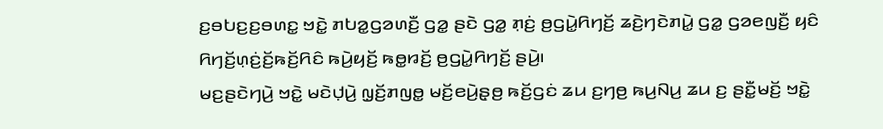ꤢ꤬ꤋꤝꤢ꤬ꤢ꤬ꤋꤛꤢ꤭ ꤠꤢꤧ꤭ ꤊꤝꤤ꤭ꤞꤤꤛꤢꤪ꤬ ꤞꤤ꤭ ꤔꤢꤧ ꤞꤤ꤭ ꤊ꤫ꤢꤦ꤬ ꤥ꤬ꤞꤣꤧ꤭ꤖꤚꤢꤩ꤬ ꤘꤢꤧ꤬ꤚꤢꤧꤊꤣꤧ꤭ ꤞꤤ꤭ ꤞꤤꤕꤜꤢꤪ꤬ ꤟꤢꤨ ꤖꤚꤢꤩ꤬ꤛ꤫ꤢꤦ꤬ꤢꤩ꤬ꤒꤢꤩ꤬ꤖꤢꤨ ꤒꤣꤧ꤬ꤟꤢꤩ꤬ ꤒꤥ꤭ꤙꤢꤩ꤬ ꤥ꤬ꤞꤣꤧ꤭ꤖꤚꤢꤩ꤬ ꤔꤣꤧ꤬꤯
ꤗꤢ꤬ꤔꤢꤧꤚꤣꤧ꤬ ꤠꤢꤧ꤭ ꤗꤢꤧꤓ꤫ꤣꤧ꤬ ꤜ꤫ꤢꤩ꤬ꤊꤜꤥ꤭ ꤗꤢꤩ꤬ꤕꤣꤧ꤬ꤔ꤫ꤥ꤬ ꤒꤢꤩ꤬ꤞꤢꤦ ꤘꤣ ꤢ꤬ꤚꤥ꤬ ꤒꤣ꤬ꤡꤣ꤬ ꤘꤣ ꤢ꤬ ꤔꤢꤪ꤭ꤗꤢꤩ꤬ ꤠꤢꤧ꤭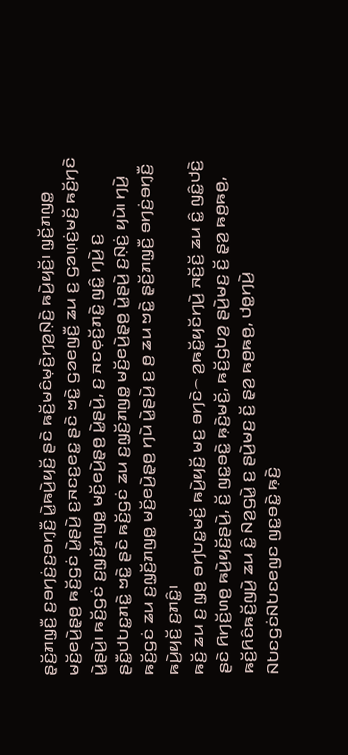ꤔ꤫ꤢꤩ꤬ꤊꤜ꤫ꤢꤪ꤬ ꤢ꤬ꤋꤚꤢꤦ꤬ꤢ꤬ꤋꤚ꤫ꤢꤪ꤬ ꤣꤧ꤭ꤒꤣꤧ꤬ꤟꤢꤩ꤬ ꤔꤢꤧ ꤒꤢꤩ꤬ꤗꤢꤨꤗ꤫ꤢꤧ꤬ꤚꤤ꤬ꤡ꤫ꤢꤧ꤬ ꤒꤣꤧ꤬ꤟꤢꤩ꤬꤯ ꤜ꤫ꤢꤩ꤬ꤊꤜꤥ꤭ ꤗꤢꤩ꤬ꤕꤣꤧ꤬ꤔ꤫ꤥ꤬ ꤒꤢꤩ꤬ꤞꤢꤦ ꤣꤧ꤭ꤔꤣꤧ꤬ ꤢ꤬ꤏꤢꤢ꤬ꤕꤢ꤭ ꤔꤢꤧ ꤠꤢꤧ꤭ ꤞꤤꤕꤜꤢꤪ꤬ ꤘꤣ ꤢ꤬ ꤞꤤꤛ꤫ꤢꤦ꤬ꤗꤢꤩ꤬ ꤒꤢꤩ꤬ꤚꤢꤧ ꤣꤧ꤭ꤔꤣꤧ꤬꤯ ꤒꤢꤩ꤬ꤞꤢꤦ ꤢ꤬ꤜ꤫ꤢꤩ꤬ꤊꤜꤥ꤭ ꤗꤢꤩ꤬ꤕꤣꤧ꤬ꤔ꤫ꤥ꤬ ꤣꤧ꤭ꤔꤣꤧ꤬, ꤢ꤬ ꤏꤢꤕ꤫ꤢꤩ꤬ꤊꤢꤧ꤭ ꤜꤢꤨ꤭ ꤚꤣꤧ꤬ ꤢ꤬ ꤔꤢꤪ꤭ꤓꤝꤢ꤭ꤊꤢꤧ꤭ ꤠꤢꤧ꤭ ꤔꤢꤧ ꤒꤢꤩ꤬ꤞꤢꤦ ꤘꤣ ꤢ꤬ꤜ꤫ꤢꤩ꤬ꤊꤜꤥ꤭ ꤗꤢꤩ꤬ꤕꤣꤧ꤬ꤔ꤫ꤥ꤬ ꤣꤧ꤭ꤔꤣꤧ꤬ ꤢ꤬ꤡ꤫ꤢꤦ꤬ ꤟꤣꤧ꤯ ꤚꤣꤧ꤬ ꤒꤢꤩ꤬ꤞꤢꤦ ꤘꤣ ꤢ꤬ꤜ꤫ꤢꤩ꤬ꤊꤜꤥ꤭ ꤗꤢꤩ꤬ꤕꤣꤧ꤬ꤔ꤫ꤥ꤬ ꤚꤣꤧ ꤣꤧ꤭ꤔꤣꤧ꤬ ꤢ꤬ ꤥ꤬ ꤘꤣ ꤠꤢꤧ꤭ ꤔ꤫ꤢꤩ꤬ꤊꤜ꤫ꤢꤪ꤬ ꤋꤚꤢꤦ꤬ꤋꤚ꤫ꤢꤪ꤬ ꤒꤣꤧ꤬ꤟꤢꤩ꤬ ꤢ꤬ꤊꤢꤨ꤭꤯
ꤒꤢꤩ꤬ ꤘꤣ ꤢ꤬ ꤜ꤫ꤥ꤬ ꤋꤚꤝꤢ꤭ꤗꤢꤩ꤬ ꤒꤣꤧ꤬ꤟꤢꤩ꤬ ꤗꤢ꤬ ꤋꤚꤢꤧ꤮ ꤤ꤬ꤒꤢꤩ꤭ꤟꤢꤩꤚꤣꤧ꤬ ꤏꤢꤩ꤬ꤢꤩ꤬ ꤘꤣ ꤢꤨ꤭ ꤜꤢꤨ꤭ꤓꤢꤧ꤬ ꤔꤢꤧ ꤖꤚꤢꤩ꤬ꤛꤥ꤬ ꤒꤣꤧ꤬ꤟꤢꤩ꤬ꤔꤣꤧ꤬, ꤢꤩ꤬ ꤜꤢ꤭ꤋꤢꤧ꤭ ꤒ꤫ꤢꤧ꤬ꤗꤢꤩ꤬, ꤒꤢꤩ꤬ꤞꤝꤤ꤬ ꤔꤣꤧ꤬ꤗꤢ꤬ ꤢꤩ꤬ ꤔ꤫ꤤ꤬ ꤒꤥ꤬ꤒꤥ꤬, ꤒꤢꤩ꤬ꤖꤢꤨꤒꤢꤩ꤬ꤜꤣꤧ꤬ ꤘꤣ ꤢꤨ꤭ ꤡꤤ꤬ꤞꤣꤧ꤭ ꤢ꤬ ꤔꤣꤧ꤬ꤗꤢ꤬ ꤢꤩ꤬ ꤔ꤫ꤤ꤬ ꤒꤥ꤬ꤒꤥ꤬, ꤓꤥ꤭ꤚꤣꤧ꤬ ꤡꤝꤢꤞꤢꤦꤡꤝꤢꤕꤜꤢ ꤜꤢ꤭ꤋꤢꤧ꤭ ꤒ꤫ꤢꤧ꤬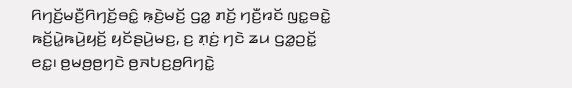ꤖꤚꤢꤩ꤬ꤗꤢꤪ꤬ꤖꤚꤢꤩ꤬ꤋꤢꤨ꤭ ꤒ꤫ꤢꤧ꤬ꤗꤢꤩ꤬ ꤞꤤ꤭ ꤊꤢꤩ꤬ ꤚꤢꤪ꤬ꤙꤢꤩ ꤜꤢ꤭ꤋꤢꤧ꤭ ꤒꤢꤩ꤬ꤣꤧ꤭ꤒꤣꤧ꤬ꤟꤢꤩ꤬ ꤟꤢꤩꤔꤣꤧ꤬ꤗꤢ꤬, ꤢ꤬ ꤊ꤫ꤢꤦ꤬ ꤚꤢꤧ ꤘꤣ ꤞꤤ꤭ꤑꤢꤩ꤭ ꤕꤢ꤭꤯ ꤥ꤬ꤗꤥ꤬ꤥ꤬ꤚꤢꤧ ꤥ꤬ꤏꤝꤢ꤬ꤥ꤬ꤖꤚꤢꤧ꤭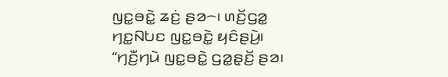ꤜꤢ꤭ꤋꤢꤧ꤭ ꤘꤢꤦ꤬ ꤔꤤ꤮꤯ ꤛꤢꤩ꤬ꤞꤤ꤭ ꤚꤢ꤭ꤡꤝꤢ ꤜꤢ꤭ꤋꤢꤧ꤭ ꤟꤢꤨꤔꤣꤧ꤬꤯
“ꤚꤢꤪ꤬ꤚꤣꤧ ꤜꤢ꤭ꤋꤢꤧ꤭ ꤞꤤ꤭ꤔ꤫ꤢꤩ꤬ ꤔꤤ꤯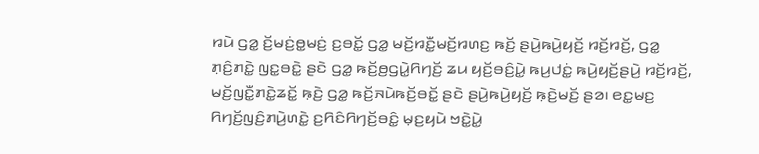ꤙꤣꤧ ꤞꤤ꤭ ꤢꤩ꤬ꤗꤢꤦ꤬ꤥ꤭ꤗꤢꤦ꤬ ꤢ꤬ꤋꤢꤩ꤭ ꤞꤤ꤭ ꤗꤢꤩ꤬ꤙꤢꤪ꤭ꤗꤢꤩ꤬ꤙꤛꤢ꤬ ꤒꤢꤩ꤬ ꤔꤣꤧ꤬ꤒꤣꤧ꤬ꤟꤢꤩ꤬ ꤙꤢꤩ꤬ꤙꤢꤩ꤬, ꤞꤤ꤭ ꤊ꤫ꤢꤨ꤬ꤊꤢꤧ꤭ ꤜꤢ꤭ꤋꤢꤧ꤭ ꤔꤢꤧ ꤞꤤ꤭ ꤒꤢꤩ꤬ꤥ꤬ꤞꤣꤧ꤭ꤖꤚꤢꤩ꤬ ꤘꤣ ꤟꤢꤩ꤬ꤋꤢꤨ꤬ꤣꤧ꤭ ꤒꤣ꤬ꤓꤢꤦ꤭ ꤒꤣꤧ꤬ꤟꤢꤩ꤬ꤔꤣꤧ꤬ ꤙꤢꤩ꤬ꤙꤢꤩ꤬, ꤗꤢꤩ꤬ꤜꤢꤪ꤭ꤊꤢꤧ꤭ꤘꤢꤩ꤭ ꤒ꤫ꤢꤧ꤬ ꤞꤤ꤭ ꤒꤢꤩ꤬ꤏꤣꤧꤒꤢꤩ꤬ꤋꤢꤩ꤭ ꤔꤢꤧ ꤔꤣꤧ꤬ꤒꤣꤧ꤬ꤟꤢꤩ꤬ ꤒ꤫ꤢꤧ꤬ꤗꤢꤩ꤬ ꤔꤤ꤯ ꤕꤢ꤭ꤗꤢ꤬ ꤖꤚꤢꤩ꤬ꤜꤢꤨ꤬ꤊꤣꤧ꤬ꤛꤢꤧ꤭ ꤢ꤬ꤖꤢꤨꤖꤚꤢꤩ꤬ꤋꤢꤨ꤭ ꤗ꤫ꤢ꤬ꤟꤣꤧ ꤠꤢꤧ꤭ꤣꤧ꤭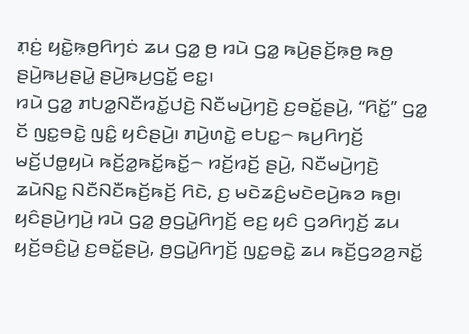ꤊ꤫ꤢꤦ꤬ ꤟꤢꤧ꤭ꤒ꤫ꤥ꤬ꤖꤚꤢꤦ ꤘꤣ ꤞꤤ꤭ ꤥ꤬ ꤙꤣꤧ ꤞꤤ꤭ ꤒꤣꤧ꤬ꤔꤢꤩ꤬ꤒ꤫ꤥ꤬ ꤒꤥ꤬ ꤔꤣꤧ꤬ꤒꤣ꤬ꤔꤣꤧ꤭ ꤔꤣꤧ꤬ꤒꤣ꤬ꤞꤢꤩ꤭ ꤕꤢ꤭꤯
ꤙꤣꤧ ꤞꤤ꤭ ꤊꤝꤤ꤭ꤡꤢꤪꤙꤢꤩ꤭ꤓꤢꤧ꤬ ꤡꤢꤪꤗꤣꤧ꤬ꤚꤢꤧ꤬ ꤢ꤬ꤋꤢꤩ꤭ꤔꤣꤧ꤬, “ꤖꤢꤩ꤭” ꤞꤤ꤭ ꤢꤩ ꤜꤢ꤭ꤋꤢꤧ꤭ ꤜꤢꤨ꤭ ꤟꤢꤨꤔꤣꤧ꤬꤯ ꤊꤣꤧ꤬ꤛꤢꤧ꤭ ꤕꤝꤢ꤭꤮ ꤒꤣ꤬ꤖꤚꤢꤩ꤬ ꤗꤢꤩ꤬ꤓꤥ꤭ꤟꤣꤧ ꤒꤢꤩ꤬ꤤ꤭ꤒꤢꤩ꤭ꤒꤢꤩ꤭꤮ ꤙꤢꤩ꤬ꤙꤢꤩ꤬ ꤔꤣꤧ꤬, ꤡꤢꤪꤗꤣꤧ꤬ꤚꤢꤧ꤬ ꤘꤣꤧꤡꤢ꤭ ꤡꤢꤪꤡꤢꤪꤒꤢꤩ꤬ꤒꤢꤩ꤬ ꤖꤢꤧ, ꤢ꤬ ꤗꤢꤧꤘꤢꤨ꤬ꤗꤢꤧꤕꤣꤧ꤬ꤒꤤ ꤒꤥ꤬꤯ ꤟꤢꤨꤔꤣꤧ꤬ꤚꤣꤧ꤬ ꤙꤣꤧ ꤞꤤ꤭ ꤥ꤬ꤞꤣꤧ꤭ꤖꤚꤢꤩ꤬ ꤕꤢ꤬ ꤟꤢꤨ ꤞꤤꤖꤚ꤫ꤢꤩ꤬ ꤘꤣ ꤟꤢꤩ꤬ꤋꤢꤨ꤬ꤣꤧ꤭ ꤢ꤬ꤋꤢꤩ꤭ꤔꤣꤧ꤬, ꤥ꤬ꤞꤣꤧ꤭ꤖꤚꤢꤩ꤬ ꤜꤢ꤭ꤋꤢꤧ꤭ ꤘꤣ ꤒꤢꤩ꤬ꤞꤤꤤ꤬ꤏꤢꤩ꤭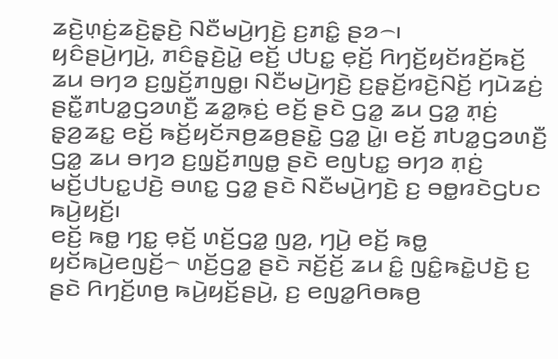ꤘꤢꤧ꤬ꤛ꤫ꤢꤦ꤬ꤘꤢꤧ꤬ꤔ꤫ꤢꤧ꤬ ꤡꤢꤪꤗꤣꤧ꤬ꤚꤢꤧ꤬ ꤢ꤬ꤊꤢꤨ꤭ ꤔꤤ꤮꤯
ꤟꤢꤨꤔꤣꤧ꤬ꤚꤣꤧ꤬, ꤊꤢꤨꤔ꤫ꤢꤧ꤬ꤣꤧ꤭ ꤕꤢꤩ꤬ ꤓꤝꤢ꤭ ꤕ꤫ꤢꤩ꤬ ꤖꤚꤢꤩ꤬ꤟꤢꤩꤙꤢꤩ꤬ꤒꤢꤩ꤬ ꤘꤣ ꤋꤚꤤ ꤢ꤬ꤜ꤫ꤢꤩ꤬ꤊꤜꤥ꤭꤯ ꤡꤢꤪꤗꤣꤧ꤬ꤚꤢꤧ꤬ ꤢ꤬ꤔ꤫ꤢꤩ꤬ꤙꤢꤧ꤬ꤡꤢꤩ꤬ ꤚꤣꤧꤘꤢꤦ꤬ ꤔꤢꤪ꤭ꤊꤝꤤ꤭ꤞꤤꤛꤢꤪ꤬ ꤘꤤ꤭ꤒ꤫ꤢꤦ꤬ ꤕꤢꤩ꤬ ꤔꤢꤧ ꤞꤤ꤭ ꤘꤣ ꤞꤤ꤭ ꤊ꤫ꤢꤦ꤬ ꤔ꤫ꤤ꤬ꤘꤢ꤭ ꤕꤢꤩ꤬ ꤒꤢꤩ꤬ꤟꤢꤩꤏꤥ꤬ꤘꤥ꤬ꤔꤢꤧ꤭ ꤞꤤ꤭ ꤣꤧ꤭꤯ ꤕꤢꤩ꤬ ꤊꤝꤤ꤭ꤞꤤꤛꤢꤪ꤬ ꤞꤤ꤭ ꤘꤣ ꤋꤚꤤ ꤢ꤬ꤜ꤫ꤢꤩ꤬ꤊꤜꤥ꤭ ꤔꤢꤧ ꤕꤜꤝꤢ꤭ ꤋꤚꤤ ꤊ꤫ꤢꤦ꤬ ꤗꤢꤩ꤬ꤓꤝꤢ꤭ꤓꤢꤧ꤬ ꤋꤛꤢ꤭ ꤞꤤ꤭ ꤔꤢꤧ ꤡꤢꤪꤗꤣꤧ꤬ꤚꤢꤧ꤬ ꤢ꤬ ꤋꤥ꤭ꤙꤢꤧꤞꤝꤢ ꤒꤣꤧ꤬ꤟꤢꤩ꤬꤯
ꤕꤢꤩ꤬ ꤒꤥ꤭ ꤚꤢ꤭ ꤕ꤫ꤢꤩ꤬ ꤛꤢꤩ꤬ꤞꤤ꤭ ꤜꤤ꤬, ꤚꤣꤧ꤬ ꤕꤢꤩ꤬ ꤒꤥ꤭ ꤟꤢꤩꤒꤣꤧ꤬ꤕꤜꤢꤩ꤬꤮ ꤛꤢꤩ꤬ꤞꤤ꤭ ꤔꤢꤧ ꤏꤢꤩ꤬ꤢꤩ꤬ ꤘꤣ ꤢꤨ꤭ ꤜꤢꤨ꤭ꤒꤢꤧ꤭ꤓꤢꤧ꤬ ꤢ꤬ ꤔꤢꤧ ꤖꤚꤢꤩ꤬ꤛꤥ꤬ ꤒꤣꤧ꤬ꤟꤢꤩ꤬ꤔꤣꤧ꤬, ꤢ꤬ ꤕꤜꤤ꤭ꤖꤥꤒꤥ꤬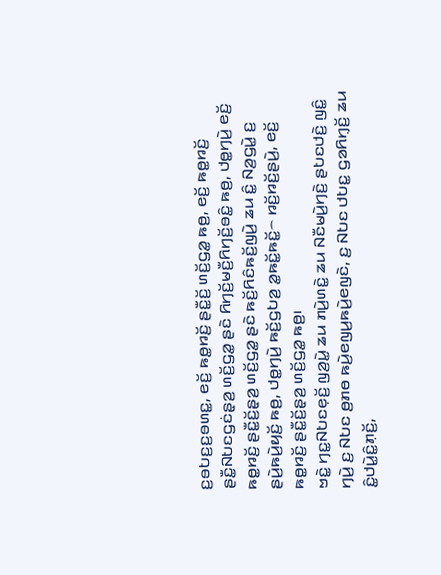ꤢ꤬ꤋꤝꤢ꤬ꤢ꤬ꤋꤛꤢ꤭, ꤕꤢꤩ꤬ ꤒꤥ꤭ꤙꤢꤩ꤬ ꤔꤢꤪ꤭ꤢꤩ꤬ ꤛꤢꤩ꤬ꤞꤤ꤭ ꤒꤥ꤬, ꤕꤢꤩ꤬ ꤒꤥ꤭ꤙꤢꤩ꤬ ꤔꤢꤪ꤭ꤡꤝꤢꤞꤢꤦꤔ꤫ꤤ꤬ ꤛꤢꤩ꤬ꤞꤤ꤭ ꤔꤢꤧ ꤖꤚꤢꤩ꤬ꤗꤢꤪ꤬ꤖꤚꤢꤩ꤬ꤋꤢꤨ꤭ ꤒꤥ꤬, ꤓꤥ꤭ꤚꤣꤧ꤬ ꤕꤢꤩ꤬ ꤒꤥ꤭ꤙꤢꤩ꤬ ꤔꤢꤪ꤭ꤢꤩ꤬ꤔ꤫ꤤ꤬ ꤛꤢꤩ꤬ꤞꤤ꤭ ꤔꤢꤧ ꤒꤢꤩ꤬ꤖꤢꤨꤒꤢꤩ꤬ꤜꤣꤧ꤬ ꤘꤣ ꤢꤨ꤭ ꤡꤤ꤬ꤞꤣꤧ꤭ ꤢ꤬ ꤔꤣꤧ꤬ꤒꤣꤧ꤬ꤟꤢꤩ꤬ ꤒꤥ꤬, ꤓꤥ꤭ꤚꤣꤧ꤬ ꤒꤢꤩ꤬ꤞꤝꤤ꤬ ꤤ꤭ꤒꤢꤩ꤭ꤒꤢꤩ꤭꤮ ꤙꤢꤩ꤬ꤙꤢꤩ꤬ꤔꤣꤧ꤬, ꤕꤢꤩ꤬ ꤒꤥ꤭ꤙꤢꤩ꤬ ꤔꤢꤪ꤭ꤢꤩ꤬ꤔ꤫ꤤ꤬ ꤛꤢꤩ꤬ꤞꤤ꤭ ꤒꤥ꤬꤯
ꤠꤢꤧ꤭ ꤚꤢ꤭ꤡꤝꤢꤕ꤫ꤢꤩ꤬ ꤜꤤ꤬ꤣꤧ꤭ ꤘꤣ ꤊꤣꤧ꤬ꤛꤢꤧ꤭ ꤘꤣ ꤡꤢꤪꤗꤣꤧ꤬ꤚꤢꤧ꤬ ꤔꤝꤢꤓꤢꤧ꤬ ꤜꤢꤨ꤭ ꤚꤣꤧ꤬ ꤢ꤬ ꤡꤝꤢ ꤥ꤬ꤊꤥ ꤒꤣꤧ꤬ꤕꤜꤣ꤬ꤒꤣꤧ꤬ꤕꤜꤢꤧ, ꤢ꤬ ꤡꤝꤢ ꤓꤝꤢ꤭ ꤞꤤꤖꤚ꤫ꤢꤩ꤬ ꤘꤣ ꤢꤨ꤭ꤓꤣꤧ꤭ꤢꤨ꤭ꤊ꤫ꤢꤩ꤬,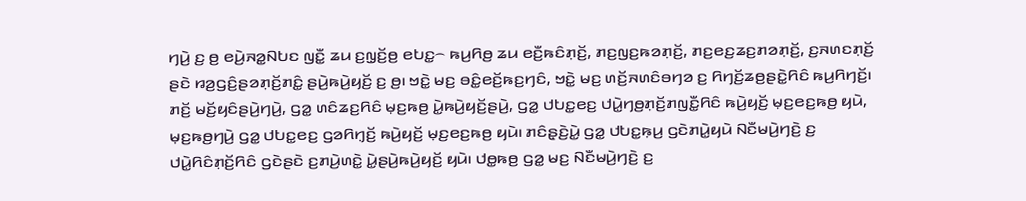ꤚꤣꤧ꤬ ꤢ꤬ ꤥ꤬ ꤕꤣꤧ꤬ꤏꤤ꤭ꤡꤝꤢ ꤜꤢꤪ꤭ ꤘꤣ ꤢ꤬ꤜ꤫ꤢꤩ꤬ꤥ꤬ ꤕꤝꤢ꤭꤮ ꤒꤣ꤬ꤖꤥ꤬ ꤘꤣ ꤕꤢꤪ꤬ꤒꤢꤨꤊ꤫ꤢꤩ꤬, ꤊꤢ꤬ꤜꤢ꤬ꤒꤤꤊ꤫ꤢꤩ꤬, ꤊꤢ꤬ꤕꤢ꤬ꤘꤢ꤬ꤊꤤꤊ꤫ꤢꤩ꤬, ꤢ꤬ꤏꤛꤢꤊ꤫ꤢꤩ꤬ ꤔꤢꤧ ꤙꤤ꤬ꤞꤢꤨ꤬ꤔꤤꤊ꤫ꤢꤩ꤬ꤊꤢꤨ꤭ ꤔꤣꤧ꤬ꤒꤣꤧ꤬ꤟꤢꤩ꤬ ꤢ꤬ ꤥ꤬꤯ ꤠꤢꤧ꤭ ꤗꤢ꤬ ꤋꤢꤨ꤭ꤕꤢꤩ꤬ꤒꤢ꤬ꤚꤢꤨ, ꤠꤢꤧ꤭ ꤗꤢ꤬ ꤛꤢꤩ꤬ꤏꤛꤢꤨꤋꤚꤤ ꤢ꤬ ꤖꤚꤢꤩ꤬ꤘꤥ꤬ꤔꤢꤧ꤭ꤖꤢꤨ ꤒꤣ꤬ꤖꤚꤢꤩ꤬꤯
ꤊꤢꤩ꤬ ꤗꤢꤩ꤬ꤟꤢꤨꤔꤣꤧ꤬ꤚꤣꤧ꤬, ꤞꤤ꤭ ꤛꤢꤨꤘꤢ꤬ꤖꤢꤨ ꤗ꤫ꤢ꤬ꤒꤥ꤬ ꤣꤧ꤭ꤒꤣꤧ꤬ꤟꤢꤩ꤬ꤔꤣꤧ꤬, ꤞꤤ꤭ ꤓꤝꤢ꤭ꤕꤢ꤬ ꤓꤣꤧ꤭ꤚꤥ꤬ꤊ꤫ꤢꤩ꤬ꤊꤜꤢꤪ꤭ꤖꤢꤨ ꤒꤣꤧ꤬ꤟꤢꤩ꤬ ꤗ꤫ꤢ꤬ꤕꤢ꤬ꤒꤥ꤬ ꤟꤣꤧ, ꤗ꤫ꤢ꤬ꤒꤥ꤬ꤚꤣꤧ꤬ ꤞꤤ꤭ ꤓꤝꤢ꤭ꤕꤢ꤬ ꤞꤤꤖꤚ꤫ꤢꤩ꤬ ꤒꤣꤧ꤬ꤟꤢꤩ꤬ ꤗ꤫ꤢ꤬ꤕꤢ꤬ꤒꤥ꤬ ꤟꤣꤧ꤯ ꤊꤢꤨꤔ꤫ꤢꤧ꤬ꤣꤧ꤭ ꤞꤤ꤭ ꤓꤝꤢ꤭ꤒ꤫ꤣ꤬ ꤞꤢꤧꤊꤣꤧ꤭ꤟꤣꤧ ꤡꤢꤪꤗꤣꤧ꤬ꤚꤢꤧ꤬ ꤢ꤬ ꤓꤣꤧ꤭ꤖꤢꤨꤊ꤫ꤢꤩ꤬ꤖꤢꤨ ꤞꤢꤧꤔꤢꤧ ꤢ꤬ꤊꤣꤧ꤬ꤛꤢꤧ꤭ ꤣꤧ꤭ꤔꤣꤧ꤬ꤒꤣꤧ꤬ꤟꤢꤩ꤬ ꤟꤣꤧ꤯ ꤓꤥ꤭ꤒꤥ꤬ ꤞꤤ꤭ ꤗꤢ꤬ ꤡꤢꤪꤗꤣꤧ꤬ꤚꤢꤧ꤬ ꤢ꤬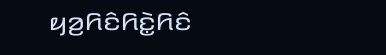ꤟꤤ꤬ꤖꤢꤨꤖꤢꤧ꤭ꤖꤢꤨ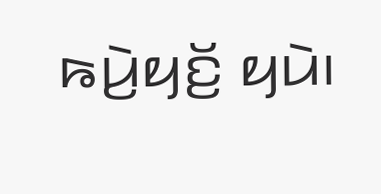ꤒꤣꤧ꤬ꤟꤢꤩ꤬ ꤟꤣꤧ꤯